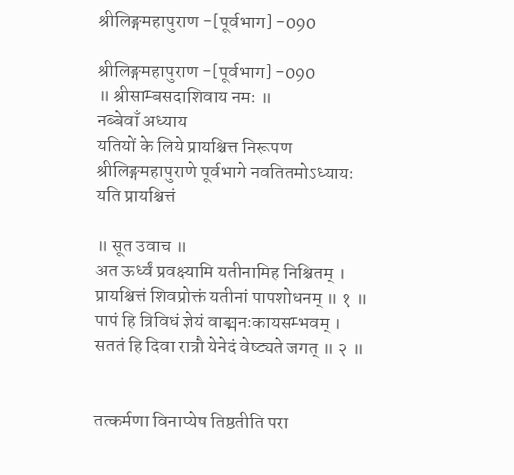श्रीलिङ्गमहापुराण -[पूर्वभाग] -090

श्रीलिङ्गमहापुराण -[पूर्वभाग] -090
॥ श्रीसाम्बसदाशिवाय नमः ॥
नब्बेवाँ अध्याय
यतियों के लिये प्रायश्चित्त निरूपण
श्रीलिङ्गमहापुराणे पूर्वभागे नवतितमोऽध्यायः
यति प्रायश्चित्तं

॥ सूत उवाच ॥
अत ऊर्ध्वं प्रवक्ष्यामि यतीनामिह निश्चितम् ।
प्रायश्चित्तं शिवप्रोक्तं यतीनां पापशोधनम् ॥ १ ॥
पापं हि त्रिविधं ज्ञेयं वाङ्मनःकायसम्भवम् ।
सततं हि दिवा रात्रौ येनेदं वेष्ट्यते जगत् ॥ २ ॥


तत्कर्मणा विनाप्येष तिष्ठतीति परा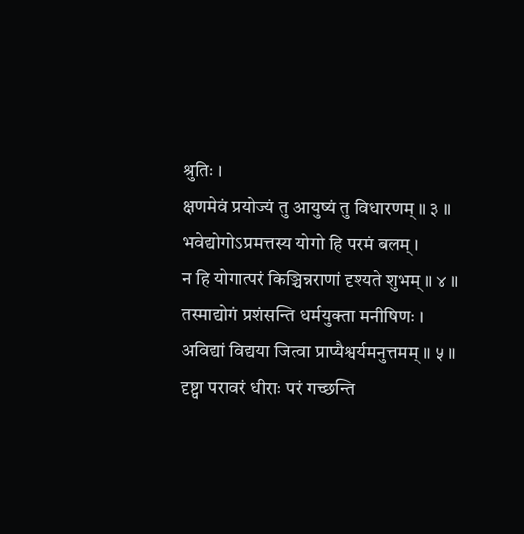श्रुतिः ।
क्षणमेवं प्रयोज्यं तु आयुष्यं तु विधारणम् ॥ ३ ॥
भवेद्योगोऽप्रमत्तस्य योगो हि परमं बलम् ।
न हि योगात्परं किञ्चिन्नराणां दृश्यते शुभम् ॥ ४ ॥
तस्माद्योगं प्रशंसन्ति धर्मयुक्ता मनीषिणः ।
अविद्यां विद्यया जित्वा प्राप्यैश्वर्यमनुत्तमम् ॥ ५ ॥
दृष्ट्वा परावरं धीराः परं गच्छन्ति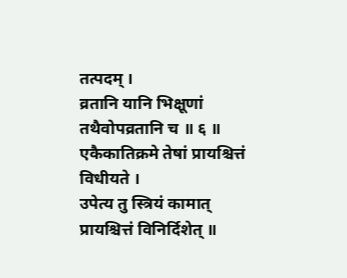तत्पदम् ।
व्रतानि यानि भिक्षूणां तथैवोपव्रतानि च ॥ ६ ॥
एकैकातिक्रमे तेषां प्रायश्चित्तं विधीयते ।
उपेत्य तु स्त्रियं कामात् प्रायश्चित्तं विनिर्दिशेत् ॥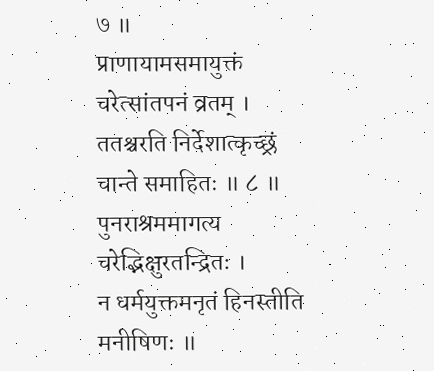७ ॥
प्राणायामसमायुक्तं चरेत्सांतपनं व्रतम् ।
ततश्चरति निर्देशात्कृच्छ्रं चान्ते समाहितः ॥ ८ ॥
पुनराश्रममागत्य चरेद्भिक्षुरतन्द्रितः ।
न धर्मयुक्तमनृतं हिनस्तीति मनीषिणः ॥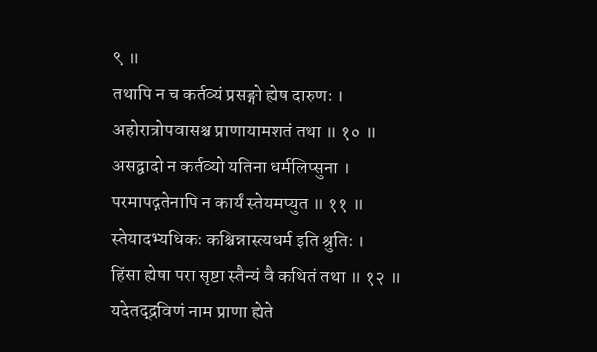९ ॥
तथापि न च कर्तव्यं प्रसङ्गो ह्येष दारुणः ।
अहोरात्रोपवासश्च प्राणायामशतं तथा ॥ १० ॥
असद्वादो न कर्तव्यो यतिना धर्मलिप्सुना ।
परमापद्गतेनापि न कार्यं स्तेयमप्युत ॥ ११ ॥
स्तेयादभ्यधिकः कश्चिन्नास्त्यधर्म इति श्रुतिः ।
हिंसा ह्येषा परा सृष्टा स्तैन्यं वै कथितं तथा ॥ १२ ॥
यदेतद्द्रविणं नाम प्राणा ह्येते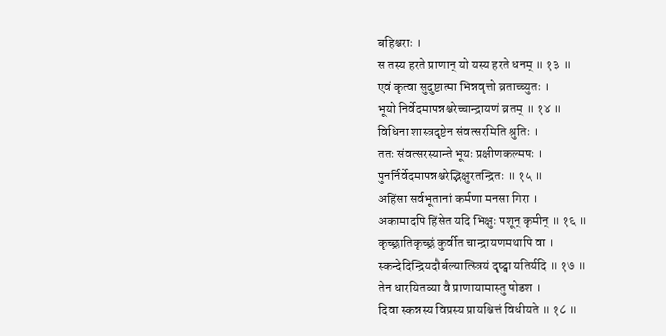बहिश्चराः ।
स तस्य हरते प्राणान् यो यस्य हरते धनम् ॥ १३ ॥
एवं कृत्वा सुदुष्टात्मा भिन्नवृत्तो व्रताच्च्युतः ।
भूयो निर्वेदमापन्नश्चरेच्चान्द्रायणं व्रतम् ॥ १४ ॥
विधिना शास्त्रदृष्टेन संवत्सरमिति श्रुतिः ।
ततः संवत्सरस्यान्ते भूयः प्रक्षीणकल्मषः ।
पुनर्निर्वेदमापन्नश्चरेद्भिक्षुरतन्द्रितः ॥ १५ ॥
अहिंसा सर्वभूतानां कर्मणा मनसा गिरा ।
अकामादपि हिंसेत यदि भिक्षुः पशून् कृमीन् ॥ १६ ॥
कृच्छ्रातिकृच्छ्रं कुर्वीत चान्द्रायणमथापि वा ।
स्कन्देदिन्द्रियदौर्बल्यात्स्त्रियं दृष्ट्वा यतिर्यदि ॥ १७ ॥
तेन धारयितव्या वै प्राणायामास्तु षोडश ।
दिवा स्कन्नस्य विप्रस्य प्रायश्चित्तं विधीयते ॥ १८ ॥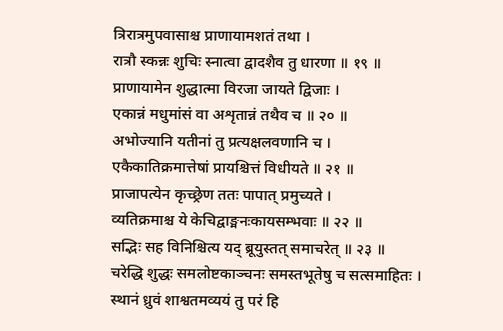त्रिरात्रमुपवासाश्च प्राणायामशतं तथा ।
रात्रौ स्कन्नः शुचिः स्नात्वा द्वादशैव तु धारणा ॥ १९ ॥
प्राणायामेन शुद्धात्मा विरजा जायते द्विजाः ।
एकान्नं मधुमांसं वा अशृतान्नं तथैव च ॥ २० ॥
अभोज्यानि यतीनां तु प्रत्यक्षलवणानि च ।
एकैकातिक्रमात्तेषां प्रायश्चित्तं विधीयते ॥ २१ ॥
प्राजापत्येन कृच्छ्रेण ततः पापात् प्रमुच्यते ।
व्यतिक्रमाश्च ये केचिद्वाङ्मनःकायसम्भवाः ॥ २२ ॥
सद्भिः सह विनिश्चित्य यद् ब्रूयुस्तत् समाचरेत् ॥ २३ ॥
चरेद्धि शुद्धः समलोष्टकाञ्चनः समस्तभूतेषु च सत्समाहितः ।
स्थानं ध्रुवं शाश्वतमव्ययं तु परं हि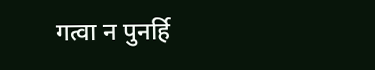गत्वा न पुनर्हि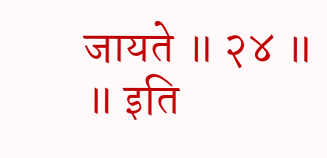जायते ॥ २४ ॥
॥ इति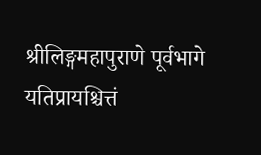श्रीलिङ्गमहापुराणे पूर्वभागे यतिप्रायश्चित्तं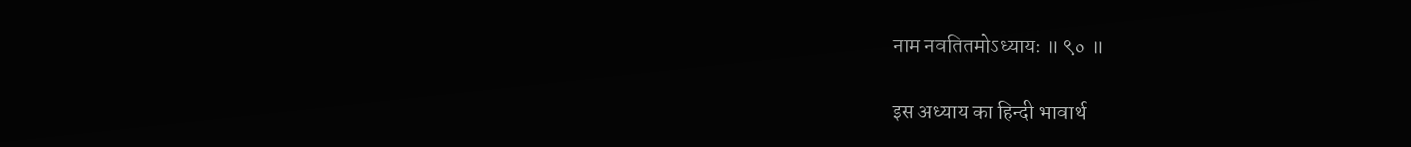नाम नवतितमोऽध्यायः ॥ ९० ॥

इस अध्याय का हिन्दी भावार्थ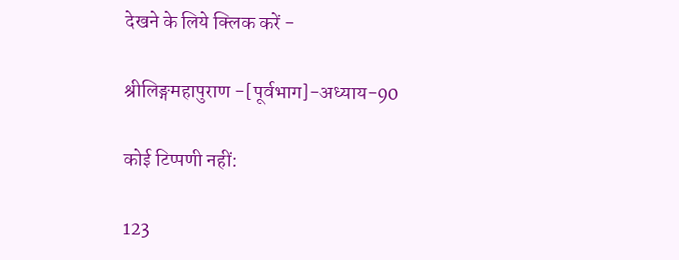देखने के लिये क्लिक करें -

श्रीलिङ्गमहापुराण -[पूर्वभाग]-अध्याय-90

कोई टिप्पणी नहीं:

123